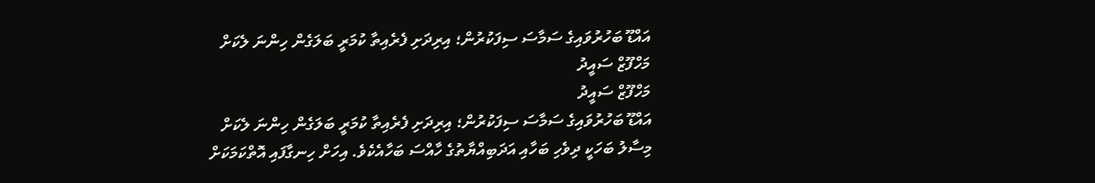އައްޑޫ ބަހުރުވައިގެ ސަމާސަ ސިފަކުރުން؛ އިރިދަށި ފެރެއިތާ ކުމަރީ ބަލަގެން ހިންނަ ލެކަށް
މަހްފޫޒް ސައީދު
މަހްފޫޒް ސައީދު
އައްޑޫ ބަހުރުވައިގެ ސަމާސަ ސިފަކުރުން؛ އިރިދަށި ފެރެއިތާ ކުމަރީ ބަލަގެން ހިންނަ ލެކަށް
މިސާލު ބަހަކީ ދިވެހި ބަހާއި އަދަބިއްޔާތުގެ ހާއްސަ ބަހާއެކެވެ. އިހަށް ހިނގާފައި އޮތްކަމަކަށް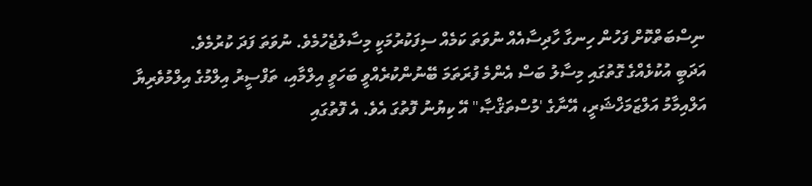ނިސްބަތްކޮށް ފަހުން ހިނގާ ހާދިސާއެއް ނުވަތަ ކަމެއް ސިފަކުރުމަކީ މިސާލުޖެހުމެވެ. ނުވަތަ ފަދަ ކުރުމެވެ.
އަދަބީ އުކުޅެއްގެ ގޮތުގައި މިސާލު ބަސް އެންމެ ފުރަތަމަ ބޭނުންކުރެއްވީ ބަހަވީ އިލްމާއި، ތަފްސީރު އިލްމުގެ އިލްމުވެރިޔާ އަލްއިމާމު އަލްޒަމަޚްޝަރީ، އޭނާގެ 'މުސްތަޤްޞާ" އޭ ކިޔުނު ފޮތުގަ އެވެ. އެ ފޮތުގައި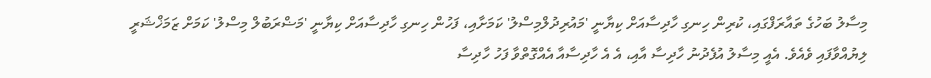މިސާލު ބަހުގެ ތައާރަފްގައި، ކުރިން ހިނގި ހާދިސާއަށް ކިޔާނީ 'މައުރިދުލްމިސްލު' ކަމަށާއި، ފަހުން ހިނގި ހާދިސާއަށް ކިޔާނީ 'މަޟްރަބުލް މިސްލު' ކަމަށް ޒަމަޚްޝަރީ ލިޔުއްވާފައި ވެއެވެ. އެއީ މިސާލު އުފެދުނު ހާދިސާ އާއި، އެ އެ ހާދިސާއާ އެއްގޮތްވާ ފަހު ހާދިސާ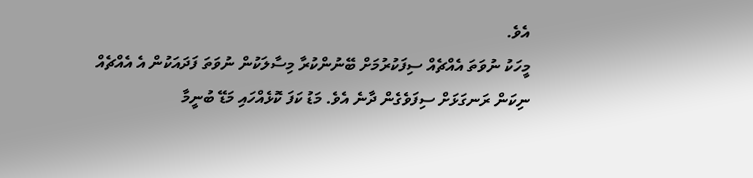އެވެ.
މީހަކު ނުވަތަ އެއްޗެއް ސިފަކުރުމަށް ބޭނުންކުރާ މިސާލަކުން ނުވަތަ ފަދައަކުން އެ އެއްޗެއް ނިކަން ރަނގަޅަށް ސިފަވެގެން ދާނެ އެވެ. މަޑު ކަފަ ކޮޅެއްހައި މަޑޭ ބުނީމާ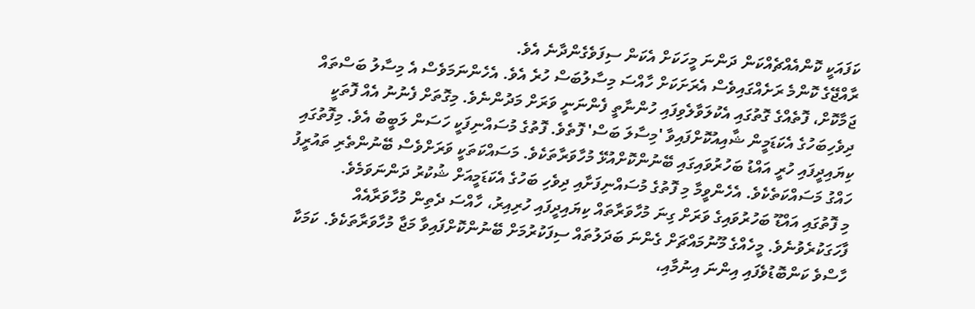ކަފައަކީ ކޮންއެއްޗެއްކަން ދަންނަ މީހަކަށް އެކަން ސިފަވެގެންދާނެ އެވެ.
ރާއްޖޭގެ ކޮންމެ ރަށެއްގައިވެސް އެރަށަކަށް ހާއްސަ މިސާލުބަސް ހުރެ އެވެ. އެހެންނަމަވެސް އެ މިސާލު ބަސްތައް ޖަމާކޮށް، ފޮތެއްގެ ގޮތުގައި އެކުލަވާލެވިފައި ހުންނާތީ ފެންނަނީ ވަރަށް މަދުންނެވެ. މިގޮތަށް ފެނުނު އެއް ފޮތަކީ ދިވެހިބަހުގެ އެކަޑަމީން ޝާއިއުކޮށްފައިވާ 'މިސާލަ ބަސް' ފޮތެވެ. ފޮތުގެ މުސައްނިފަކީ ހަސަން ލަބީބު އެވެ. މިފޮތުގައި ކިޔައިދީފައި ހުރީ އައްޑު ބަހުރުވައިގައި ބޭނުންކޮށްއުޅޭ މުހާވަރާތަކެވެ. މަސައްކަތަކީ ވަރަށްވެސް ބޭނުންތެރި ތައުރީފު ހައްގު މަސައްކަތެކެވެ. އެހެންވީމާ މި ފޮތުގެ މުސައްނިފަށާއި ދިވެހި ބަހުގެ އެކަޑަމީއަށް ޝުކުރު ދަންނަވަމެވެ.
މި ފޮތުގައި އައްޑޫ ބަހުރުވައިގެ ވަރަށް ގިނަ މުހާވަރާތައް ކިޔައިދީފައި ހުރިއިރު، ހާއްސަ ދެތިން މުހާވަރާއެއް ފާހަގަކުރެވުނެވެ. މީހެއްގެ މޫނުމައްޗަށް ގެންނަ ބަދަލުތައް ސިފަކުރުމަށް ބޭނުންކޮށްފައިވާ މަޖާ މުހާވަރާތަކެވެ. ކަމަކާ ހާސްވެ ކަންބޮޑުވެފައި އިންނަ އިނުމާއި،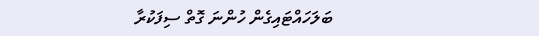ބަލަހައްޓައިގެން ހުންނަ ގޮތް ސިފަކުރާ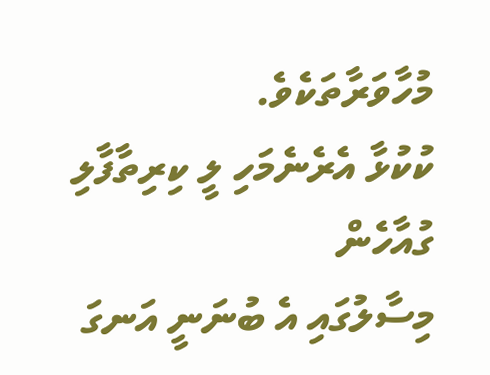މުހާވަރާތަކެވެ.
ކުކުޅާ އެރެނެމަހި ލީ ކިރިތާފާލި ގުއާހެން
މިސާލުގައި އެ ބުނަނީ އަނގަ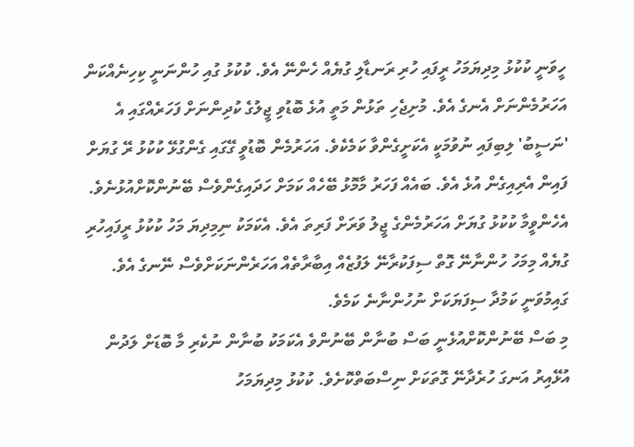ހީވަނީ ކުކުޅު މިދިޔަމަހު ރީފައި ހުރި ރަނޑާލި ގުޔެއް ހެންނޭ އެވެ. ކުކުޅު ގުއި ހުންނަނީ ކިހިނެއްކަން އަހަރުމެންނަށް އެނގެ އެވެ. މުށިޖެހި ތަޅުން މަތީ އުޅެ ބޮޑުވި ޖީލުގެ ކުދިންނަށް ފަހަރެއްގައި އެ 'ނަސީބު' ލިބިފައި ނުވުމަކީ އެކަށީގެންވާ ކަމެކެވެ. އަހަރުމެން ބޮޑުވީ ގޭގައި ގެންގުޅޭ ކުކުޅު ރޭ ގުޔަށް ފައިން އެރިއިގެން އުޅެ އެވެ. ބައެއް ފަހަރު މާމޮޅު ބޭހެއް ކަމަށް ހަދައިގެންވެސް ބޭނުންކޮށްއުޅުނެވެ. އެހެންވީމާ ކުކުޅު ގުޔަށް އަހަރުމެންގެ ޖީލު ވަރަށް ފަރިތަ އެވެ. އެކަމަކު ނިމިދިޔަ މަހު ކުކުޅު ރީފައިހުރި ގުޔެއް މިމަހު ހުންނާނޭ ގޮތް ސިފަކުރާނޭ ލަފުޒެއް އިބާރާތެއް އަހަރެންނަކަށްވެސް ނޭނގެ އެވެ. ގައިމުވަނީ ކަމުދާ ސިފަޔަކަށް ނުހުންނާނެ ކަމެވެ.
މި ބަސް ބޭނުންކޮށްއުޅެނީ ބަސް ބުނާން ބޭނުންވެ އެކަމަކު ބުނާން ނުކެރި މާ ބޮޑަށް ލަދުން އުޅޭއިރު އަނގަ ހުރެދާނޭ ގޮތަކަށް ނިސްބަތްކޮށެވެ. ކުކުޅު މިދިޔަމަހު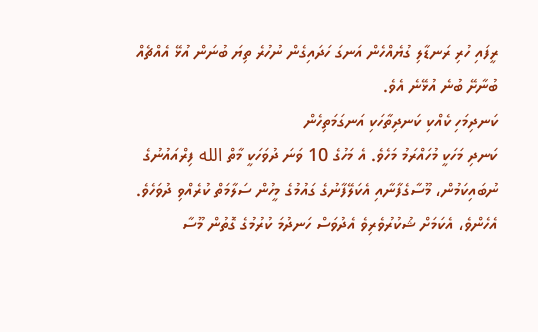ރީފައި ހުރި ރަނޑާލި ގުޔެއްހެން އަނގަ ހަދައިގެން ނުހުރެ ތިޔަ ބުނަން އުޅޭ އެއްޗެއް ބުނާށޭ ބުނެ އުޅޭނެ އެވެ.
ކަނދިމަހި ކެއްކި ކަނދިތާހަކި އަނގަމަތިހެން
ކަނދި މަހަކީ މުހައްރަމު މަހެވެ. އެ މަހުގެ 10 ވަނަ ދުވަހަކީ މާތް الله ފިރްއައުނުގެ ނުބައިކަމުން، މޫސާގެފާނާއި އެކަލޭފާނުގެ ގައުމުގެ މީހުން ސަލާމަތް ކުރެއްވި ދުވަހެވެ. އެހެންވެ، އެކަމަށް ޝުކުރުވެރިވެ އެދުވަސް ހަނދުމަ ކުރުމުގެ ގޮތުން މޫސާ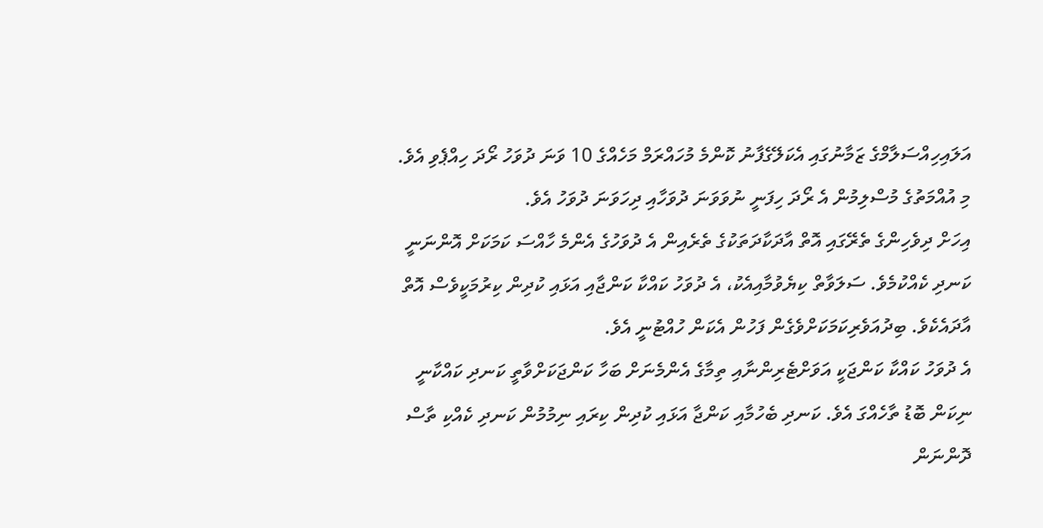އަލައިހިއްސަލާމްގެ ޒަމާނުގައި އެކަލޭގެފާނު ކޮންމެ މުހައްރަމް މަހެއްގެ 10 ވަނަ ދުވަހު ރޯދަ ހިއްޕެވި އެވެ. މި އުއްމަތުގެ މުސްލިމުން އެ ރޯދަ ހިފަނީ ނުވަވަނަ ދުވަހާއި ދިހަވަނަ ދުވަހު އެވެ.
އިހަށް ދިވެހިންގެ ތެރޭގައި އޮތް އާދަކާދަތަކުގެ ތެރެއިން އެ ދުވަހުގެ އެންމެ ހާއްސަ ކަމަކަށް އޮންނަނީ ކަނދި ކެއްކުމެވެ. ސަލަވާތް ކިޔެވުމާއިއެކު، އެ ދުވަހު ކައްކާ ކަންޖާއި އަޅައި ކުދިން ކިރުމަކީވެސް އޮތް އާދައެކެވެ. ބިދުއަވެރިކަމަކަށްވެގެން ފަހުން އެކަން ހުއްޓުނީ އެވެ.
އެ ދުވަހު ކައްކާ ކަންޖަކީ އަވަށްޓެރިންނާއި ތިމާގެ އެންމެނަށް ބަހާ ކަންޖަކަށްވާތީ ކަނދި ކައްކާނީ ނިކަން ބޮޑު ތާހެއްގަ އެވެ. ކަނދި ބެހުމާއި ކަންޖާ އަޅައި ކުދިން ކިރައި ނިމުމުން ކަނދި ކެއްކި ތާސް ދޮންނަން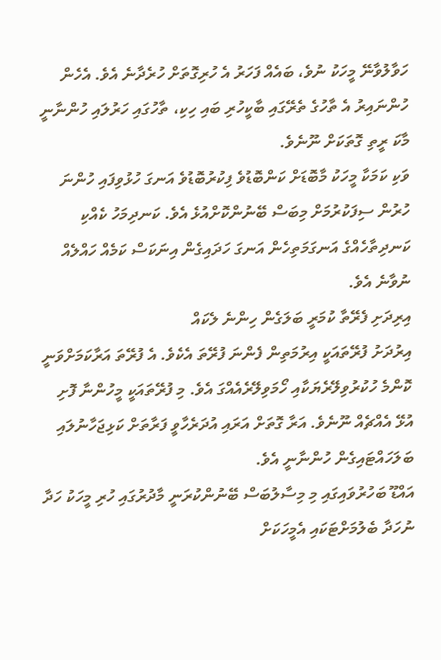ހަވާލުވާނޭ މީހަކު ނުވެ، ބައެއް ފަހަރު އެ ހުރިގޮތަށް ހުރެދާނެ އެވެ. އެހެން ހުންނައިރު އެ ތާހުގެ ތެރޭގައި ބާކީހުރި ބައި ހިކި، ތާހުގައި ހަރުލައި ހުންނާނީ މާކަ ރީތި ގޮތަކަށް ނޫނެވެ.
ވަކި ކަމަކާ މީހަކު މާބޮޑަށް ކަންބޮޑުވެ ފިކުރުބޮޑުވެ އަނގަ ހުޅުވިފައި ހުންނަ ހުރުން ސިފަކުރުމަށް މިބަސް ބޭނުންކޮށްއުޅެ އެވެ. ކަނދިމަހު ކެއްކި ކަނދިތާހެއްގެ އަނގަމަތިހެން އަނގަ ހަދައިގެން އިނަކަސް ކަމެއް ހައްލެއް ނުވާނެ އެވެ.
އިރިދަށި ފެރޭތާ ކުމަރީ ބަލަގެން ހިންނެ ލެކައް
އިރުދަށު ފުރޭތައަކީ އިރުމަތިން ފެންނަ ފުރޭތަ އެކެވެ. އެ ފުރޭތަ އަރާކަމަށްވަނީ ކޮންމެ ހުކުރުވިލޭރެޔަކާއި ހޯމަވިލޭރެއެއްގަ އެވެ. މި ފުރޭތައަކީ މީހުންނާ ފޮށި އުޅޭ އެއްޗެއް ނޫނެވެ. އަރާ ގޮތަށް އަރައި އުދަރެހާވީ ފަރާތަށް ކަޅިޖަހާނުލައި ބަލަހައްޓައިގެން ހުންނާނީ އެވެ.
އައްޑޫ ބަހުރުވައިގައި މި މިސާލުބަސް ބޭނުންކުރަނީ މާދުރުގައި ހުރި މީހަކު ހަދާ ނުހަދާ ބެލުމަށްޓަކައި އެމީހަކަށް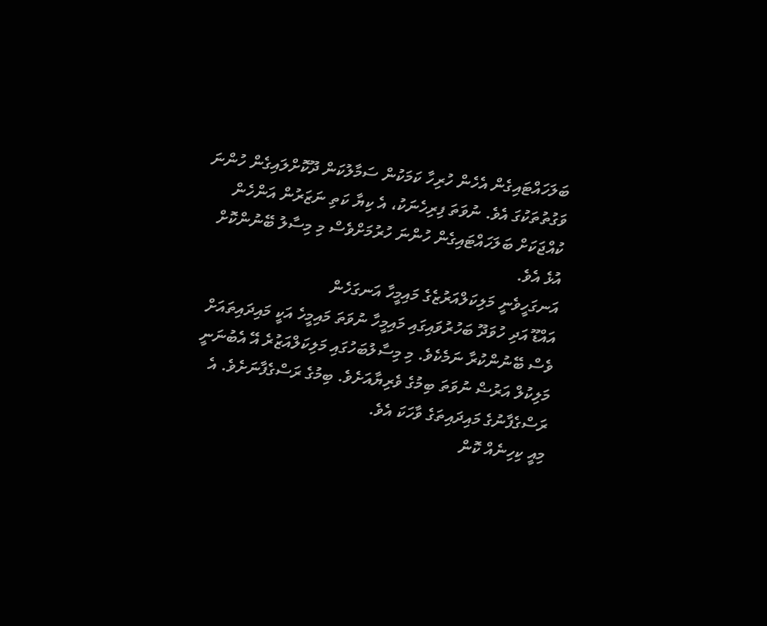ބަލަހައްޓައިގެން އެހެން ހުރިހާ ކަމަކުން ސަމާލުކަން ދޫކޮށްލައިގެން ހުންނަ ވަގުތުތަކުގަ އެވެ. ނުވަތަ ފިރިހެނަކު، އެ ކިޔާ ކަތި ނަޒަރުން އަންހެން ކުއްޖަކަށް ބަލަހައްޓައިގެން ހުންނަ ހުރުމަށްވެސް މި މިސާލު ބޭނުންކޮށް އުޅެ އެވެ.
އަނގަހީވެނީ މަލިކަލްއަރުޒެގެ މައިމީހާ އަނގަހެން
އައްޑޫ އަދި ހުވަދޫ ބަހުރުވައިގައި މައިމީހާ ނުވަތަ މައިމީހެ އަކީ މައިދައިތައަށް ވެސް ބޭނުންކުރާ ނަމެކެވެ. މި މިސާލުބަހުގައި މަލިކަލްއަޒުރެ އޭ އެބުނަނީ މަލިކުލް އަރުޟް ނުވަތަ ބިމުގެ ވެރިޔާއަށެވެ. ބިމުގެ ރަސްގެފާނަށެވެ. އެ ރަސްގެފާނުގެ މައިދައިތަގެ ވާހަކަ އެވެ.
މިއީ ކިހިނެއް ކޮން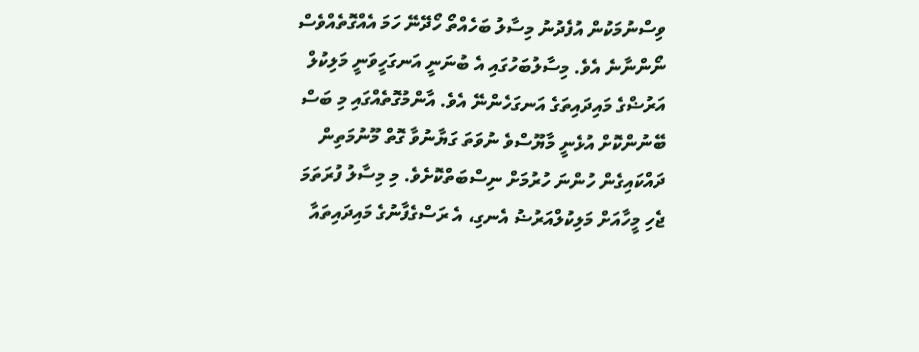ވިސްނުމަކުން އުފެދުނު މިސާލު ބަހެއްތޯ ހޯދޭނޭ ހަމަ އެއްގޮތެއްވެސް ނޯންނާނެ އެވެ. މިސާލުބަހުގައި އެ ބުނަނީ އަނގަހީވަނީ މަލިކުލް އަރުޟްގެ މައިދައިތަގެ އަނގަހެންނޭ އެވެ. އާންމުގޮތެއްގައި މި ބަސް ބޭނުންކޮށް އުޅެނީ މާޔޫސްވެ ނުވަތަ ގަޔާނުވާ ގޮތް މޫނުމަތިން ދައްކައިގެން ހުންނަ ހުރުމަށް ނިސްބަތްކޮށެވެ. މި މިސާލު ފުރަތަމަ ޖެހި މީހާއަށް މަލިކުލްއަރުޟު އެނގި، އެ ރަސްގެފާނުގެ މައިދައިތައާ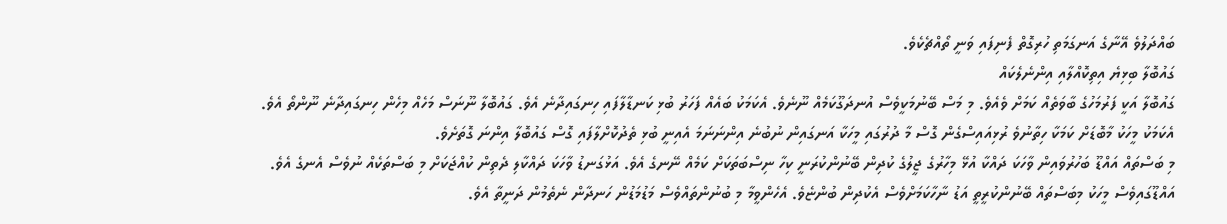ބައްދަލުވެ އޭނާގެ އަނގަމަތި ހުރިގޮތް ފެނިފައި ވަނީ ތޯއްޗެކެވެ.
ގައުބޮލާ ބިޅިޔެ އިތިކޮއްލާއި އިންނެލެކައް
ގައުބޮލާ އަކީ ފަރުމަހުގެ ބާވަތެއް ކަމަށް ވެއެވެ. މި މަސް ބޭނުމަކީވެސް އުނދަގޫކަމެއް ނޫނެވެ. އެކަމަކު ބައެއް ފަހަރު ބުޅި ކަނޑާލާފައި ހިނގައިދާނެ އެވެ. ގައުބޮލާ ނޫނަސް މަހެއް މިހެން ހިނގައިދާނެ ނޫންތޯ އެވެ. އެކަމަކު މީހަކު މާބޮޑަށް ކަމަކާ ހިތާނުވެ ރުޅިއައިސްގެން ގޮސް މާ ދުރުގައި މީހަކާ އަނގައިން ނުބުނެ އިންނަނަމަ އެއިނީ ބުޅި ތެދުކޮށްލާފައި ގޮސް ގައުބޮލާ އިންނަ ގޮތަށެވެ.
މި ބަސްތައް އައްޑޫ ބަހުރުވައިން ވާހަކަ ދައްކާ އުޅޭ މިހާރުގެ ޖީލުގެ ކުދިން ބޭނުންކުރަނީ ކިހާ ނިސްބަތަކަށް ކަމެއް ނޭނގެ އެވެ. އަޅުގަނޑު ވާހަކަ ދައްކާލި ދެތިން ކުއްޖަކަށް މި ބަސްތަކެއް ނުވެސް އެނގެ އެވެ. އައްޑޫގައިވެސް މީހަކު މިބަސްތައް ބޭނުންކުރީތީ އަޑު ނާހާކަމަށްވެސް އެކުދިން ބުންޏެވެ. އެހެންވީމާ މި ބުނުންތައްވެސް މަޑުމަޑުން ހަނދާން ނެތެމުން ދަނީތާ އެވެ.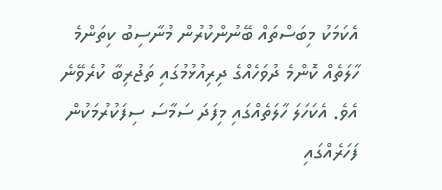އެކަމަކު މިބަސްތައް ބޭނުންކުރުން މުނާސިބު ކިތަންމެ ހާލަތެއް ކޮންމެ ދުވަހެއްގެ ދިރިއުޅުމުގައި ތަޖުރިބާ ކުރެވޭނެ އެވެ. އެކަހަލަ ހާލަތެއްގައި މިފަދަ ސަމާސަ ސިފަކުރުމަކުން ފަހަރެއްގައި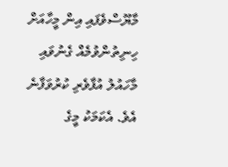މާޔޫސްވެފައި އިން މީހާއަށް ހިނިތުންވުމެއް ގެނުވައި މާހައުލު އުފާވެރި ކުރުވަފާނެ އެވެ. އެކަމަކު މީގެ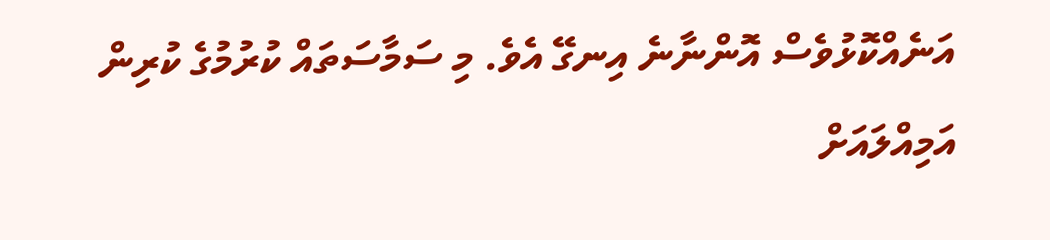އަނެއްކޮޅުވެސް އޮންނާނެ އިނގޭ އެވެ. މި ސަމާސަތައް ކުރުމުގެ ކުރިން އަމިއްލައަށް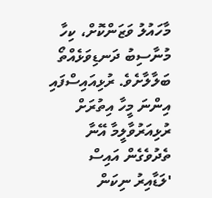މާހައުލު ވަޒަންކޮށް، ކިހާ މުނާސިބު ދަނޑިވަޅެއްތޯ ބަލާލާށެވެ. ރުޅިއައިސްފައި އިންނަ މީހާ އިތުރަށް ރުޅިއަރުވާލީމާ އޭނާ ތެދުވެގެން އައިސް 'ލަޑާއިރު ނިކަން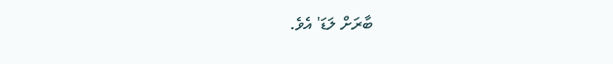ބާރަށް ލަޑަ' އެވެ.